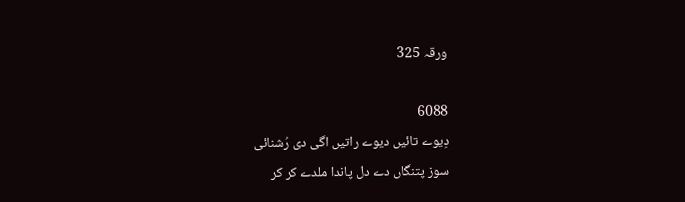ورقہ 325

6088
دِیوے تائیں دیوے راتیں اگی دی رُشنائی
سوز پتنگاں دے دل پاندا ملدے کر کر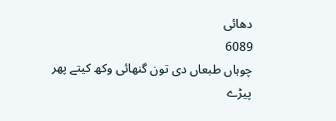دھائی
6089
چوہاں طبعاں دی تون گنھائی وکھ کیتے پھر پیڑے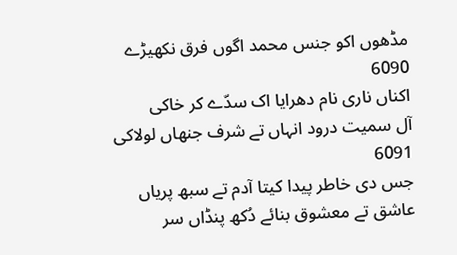مڈھوں اکو جنس محمد اگوں فرق نکھیڑے
6090
اکناں ناری نام دھرایا اک سدّے کر خاکی
آل سمیت درود انہاں تے شرف جنھاں لولاکی
6091
جس دی خاطر پیدا کیتا آدم تے سبھ پریاں
عاشق تے معشوق بنائے دُکھ پنڈاں سر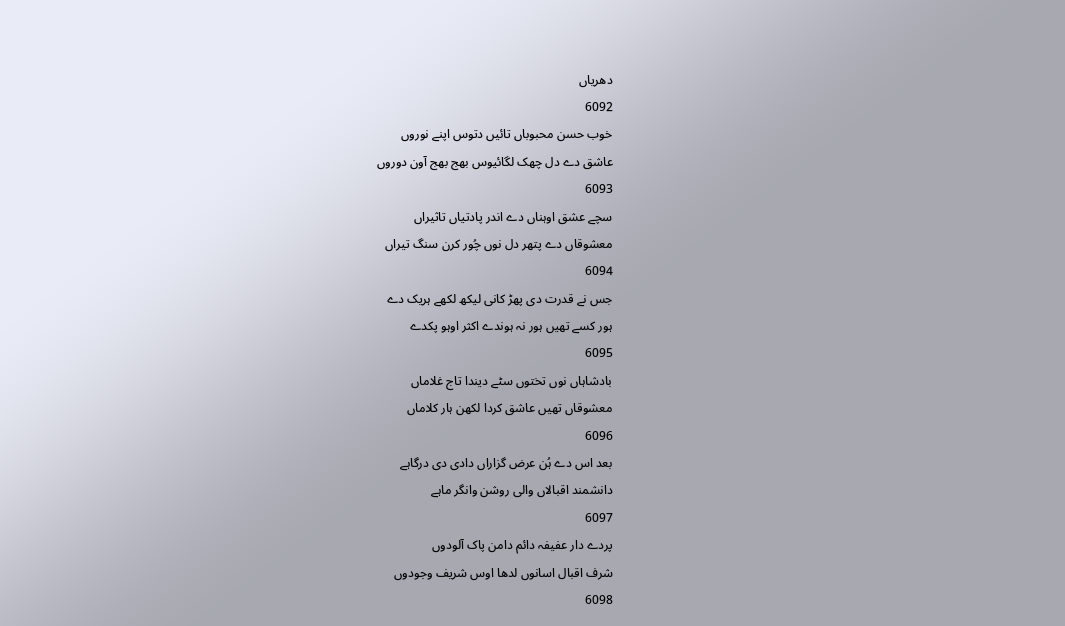دھریاں
6092
خوب حسن محبوباں تائیں دتوس اپنے نوروں
عاشق دے دل چھک لگائیوس بھج بھج آون دوروں
6093
سچے عشق اوہناں دے اندر پادتیاں تاثیراں
معشوقاں دے پتھر دل نوں چُور کرن سنگ تیراں
6094
جس نے قدرت دی پھڑ کانی لیکھ لکھے ہریک دے
ہور کسے تھیں ہور نہ ہوندے اکثر اوہو پکدے
6095
بادشاہاں نوں تختوں سٹے دیندا تاج غلاماں
معشوقاں تھیں عاشق کردا لکھن ہار کلاماں
6096
بعد اس دے ہُن عرض گزاراں دادی دی درگاہے
دانشمند اقبالاں والی روشن وانگر ماہے
6097
پردے دار عفیفہ دائم دامن پاک آلودوں
شرف اقبال اسانوں لدھا اوس شریف وجودوں
6098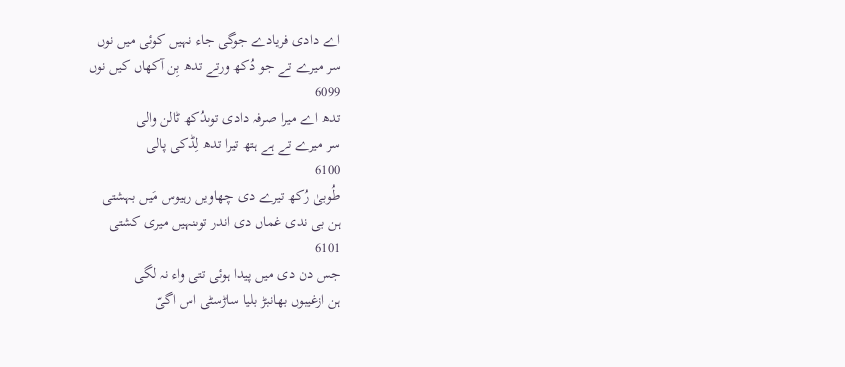اے دادی فریادے جوگی جاء نہیں کوئی میں نوں
سر میرے تے جو دُکھ ورتے تدھ بِن آکھاں کیں نوں
6099
تدھ اے میرا صرفہ دادی توںدُکھ ٹالن والی
سر میرے تے ہے ہتھ تیرا تدھ لِڈکی پالی
6100
طُوبیٰ رُکھ تیرے دی چھاویں رہیوس مَیں بہشتی
ہن بی ندی غماں دی اندر توںنہیں میری کشتی
6101
جس دن دی میں پیدا ہوئی تتی واء نہ لگی
ہن ازغیبوں بھانبڑ بلیا ساڑسٹی اس اگیّ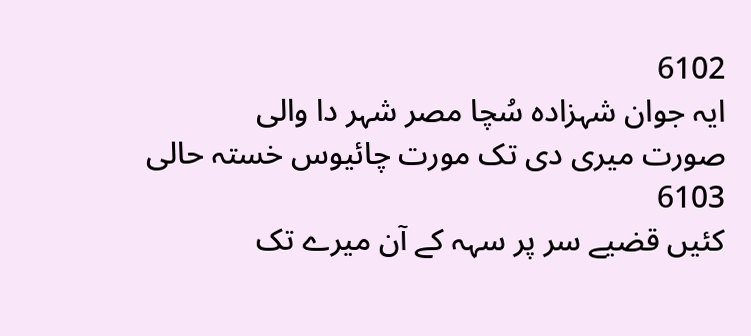6102
ایہ جوان شہزادہ سُچا مصر شہر دا والی
صورت میری دی تک مورت چائیوس خستہ حالی
6103
کئیں قضیے سر پر سہہ کے آن میرے تک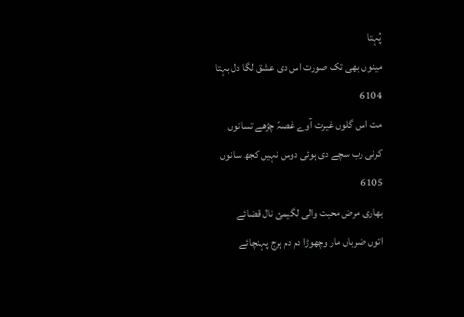پُہتا
مینوں بھی تک صورت اس دی عشق لگا دل بہتا
6104
مت اس گلوں غیرت آوے غصہّ چڑھے تسانوں
کرنی رب سچے دی ہوئی دوس نہیں کجھ سانوں
6105
بھاری مرض محبت والی لگیمئ نال قضائے
اتوں ضرباں مار وچھوڑا دم دم ہرج پہنچائے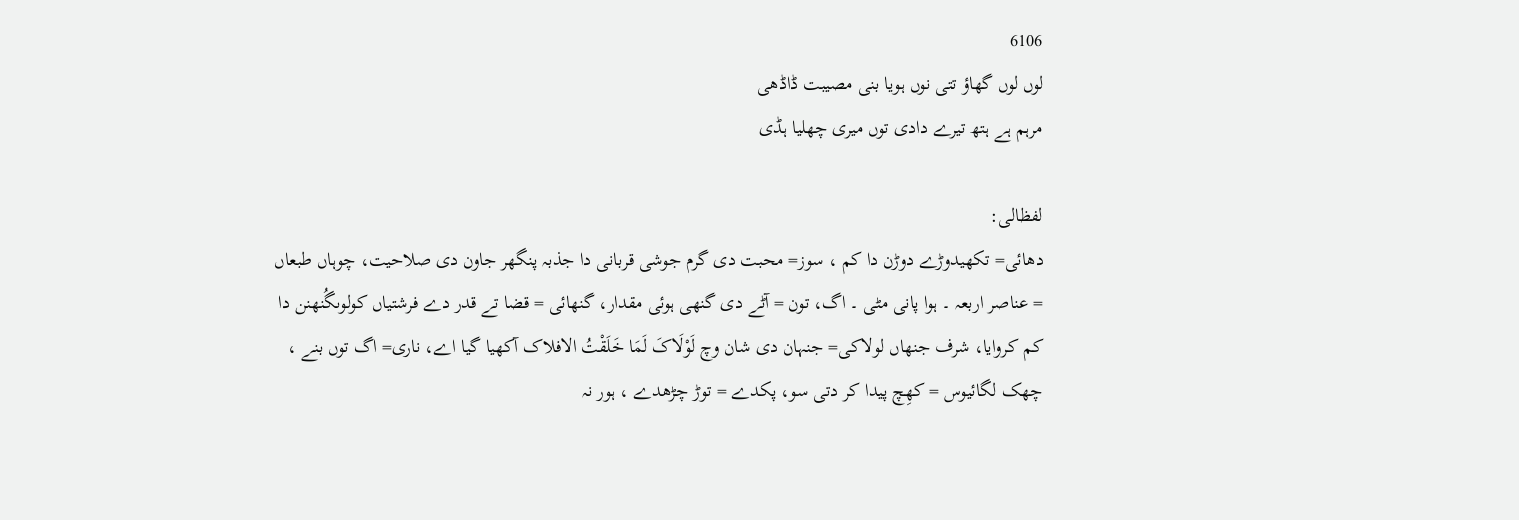6106
لوں لوں گھاؤ تتی نوں ہویا بنی مصیبت ڈاڈھی
مرہم ہے ہتھ تیرے دادی توں میری چھلیا ہڈی

لفظالی:
دھائی= تکھیدوڑے دوڑن دا کم ، سوز= محبت دی گرم جوشی قربانی دا جذبہ پنگھر جاون دی صلاحیت، چوہاں طبعاں = عناصر اربعہ ۔ ہوا پانی مٹی ۔ اگ، تون = آٹے دی گنھی ہوئی مقدار، گنھائی = قضا تے قدر دے فرشتیاں کولوںگُنھنن دا کم کروایا، شرف جنھاں لولاکی= جنہان دی شان وچ لَوْلَاکَ لَمَا خَلَقْتُ الافلاک آکھیا گیا اے، ناری= اگ توں بنے ، چھک لگائیوس = کھِچ پیدا کر دتی سو، پکدے = توڑ چڑھدے ، ہور نہ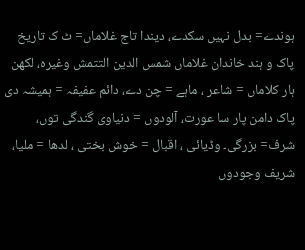ہوندے= بدل نہیں سکدے، دیندا تاج غلاماں= ٹ ک تاریخ پاک و ہند خاندان غلاماں شمس الدین التتمش وغیرہ، لکھن ہار کلاماں = شاعر ، ماہے = چن دے، دائم عفیفہ = ہمیشہ دی پاک دامن پار سا عورت، آلودوں = دنیاوی گندگی توں، شرف= بزرگی۔ وڈیائی ، اقبال = خوش بختی ، لدھا = ملیا، شریف وجودوں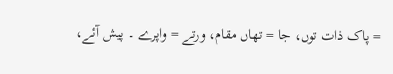= پاک ذات توں، جا = تھاں مقام، ورتے = واپرے ۔ پیش آئے،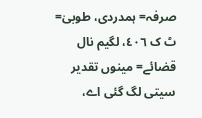صرفہ= ہمدردی، طوبیٰ= ٹ ک ٤٠٦، لگیم نال قضائے= مینوں تقدیر سیتی لگ گئی اے،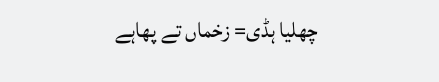چھلیا ہڈی= زخماں تے پھاہے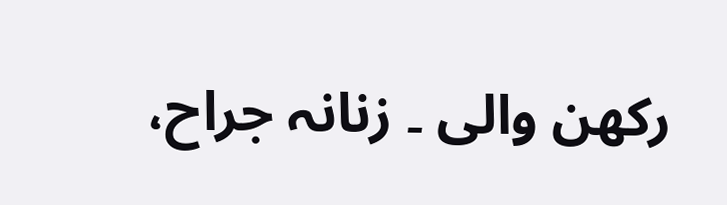رکھن والی ۔ زنانہ جراح،